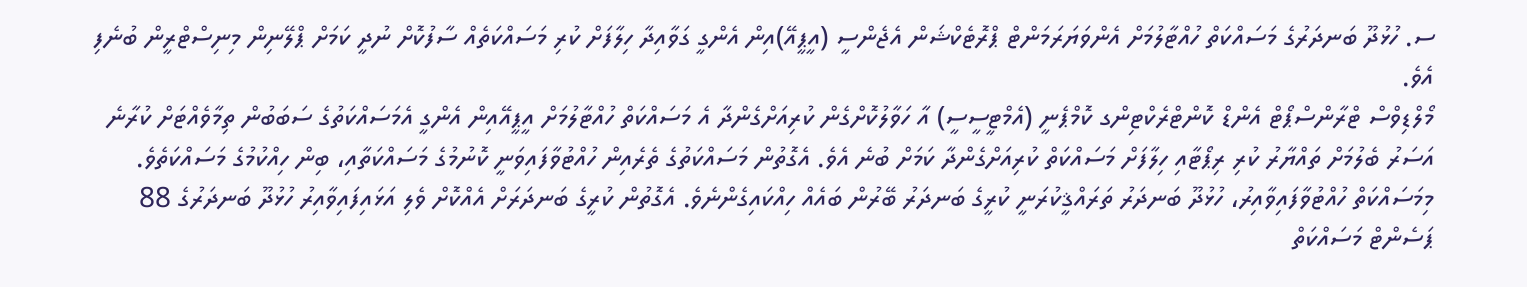ސ. ހުޅުދޫ ބަނދަރުގެ މަސައްކަތް ހުއްޓާލުމަށް އެންވަޔަރަމަންޓް ޕްރޮޓެކްޝަން އެޖެންސީ (އީޕީއޭ)އިން އެންގީ ގަވާއިދާ ހިލާފަށް ކުރި މަސައްކަތެއް ސާފުކޮށް ނުދީ ކަމަށް ޕްލޭނިން މިނިސްޓްރީން ބުނެފި އެވެ.
މޯލްޑިވްސް ޓްރާންސްޕޯޓް އެންޑް ކޮންޓްރެކްޓިންގ ކޮމްޕެނީ (އެމްޓީސީސީ) އާ ހަވާލުކޮށްގެން ކުރިއަށްގެންދާ އެ މަސައްކަތް ހުއްޓާލުމަށް އީޕީއޭއިން އެންގީ އެމަސައްކަތުގެ ސަބަބުން ތިމާވެއްޓަށް ކުރާނެ އަސަރު ބެލުމަށް ތައްޔާރު ކުރި ރިޕޯޓާއި ހިލާފަށް މަސައްކަތް ކުރިއަށްގެންދާ ކަމަށް ބުނެ އެވެ. އެގޮތުން މަސައްކަތުގެ ތެރެއިން ހުއްޓުވާފައިވަނީ ކޮނުމުގެ މަސައްކަތާއި، ބިން ހިއްކުމުގެ މަސައްކަތެވެ.
މިމަސައްކަތް ހުއްޓުވާފައިވާއިރު، ހުޅުދޫ ބަނދަރު ތަރައްޤީކުރަނީ ކުރީގެ ބަނދަރު ބޭރުން ބައެއް ހިއްކައިގެންނެވެ. އެގޮތުން ކުރީގެ ބަނދަރަށް އެއްކޮށް ވެލި އަޅައިފައިވާއިރު ހުޅުދޫ ބަނދަރުގެ 88 ޕަސެންޓް މަސައްކަތް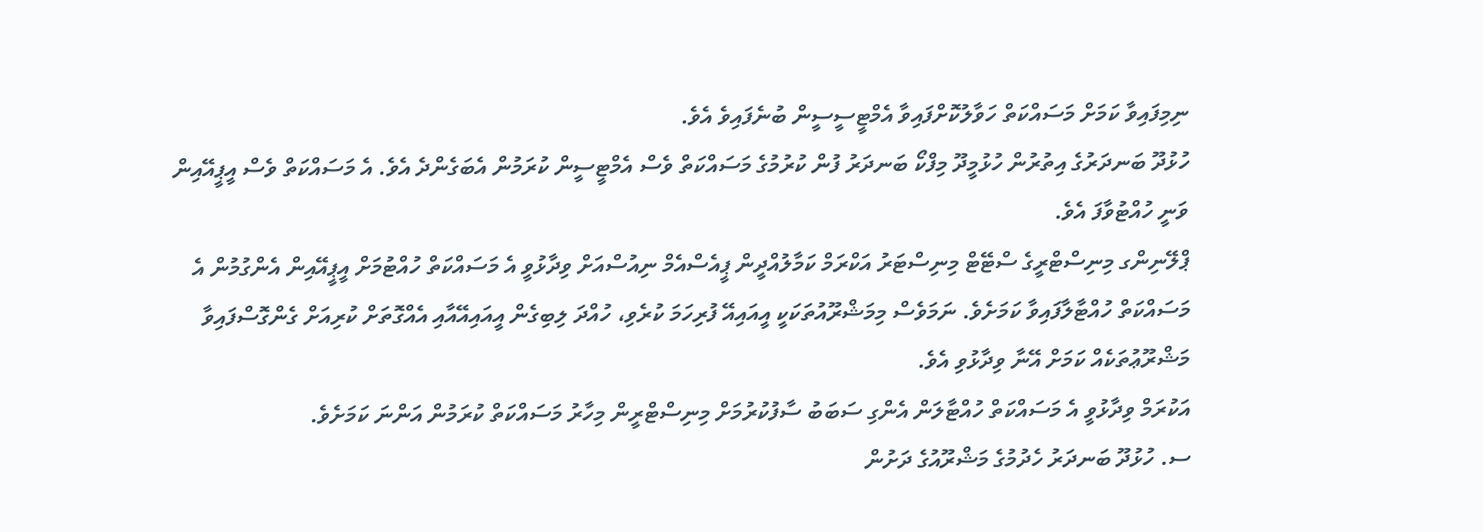ނިމިފައިވާ ކަމަށް މަސައްކަތް ހަވާލުކޮށްފައިވާ އެމްޓީސީސީން ބުނެފައިވެ އެވެ.
ހުޅުދޫ ބަނދަރުގެ އިތުރުން ހުޅުމީދޫ މިފްކޯ ބަނދަރު ފުން ކުރުމުގެ މަސައްކަތް ވެސް އެމްޓީސީން ކުރަމުން އެބަގެންދެ އެވެ. އެ މަސައްކަތް ވެސް އީޕީއޭއިން ވަނީ ހުއްޓުވާފަ އެވެ.
ޕްލޭނިންގ މިނިސްޓްރީގެ ސްޓޭޓް މިނިސްޓަރު އަކްރަމް ކަމާލުއްދީން ޕީއެސްއެމް ނިއުސްއަށް ވިދާޅުވީ އެ މަސައްކަތް ހުއްޓުމަށް އީޕީއޭއިން އެންގުމުން އެ މަސައްކަތް ހުއްޓާލާފައިވާ ކަމަށެވެ. ނަމަވެސް މިމަޝްރޫއުތަކަކީ އީއައިއޭ ފުރިހަމަ ކުރެވި، ހުއްދަ ލިބިގެން އީއައިއޭއާއި އެއްގޮތަށް ކުރިއަށް ގެންގޮސްފައިވާ މަޝްރޫޢުތަކެއް ކަމަށް އޭނާ ވިދާޅުވި އެވެ.
އަކުރަމް ވިދާޅުވީ އެ މަސައްކަތް ހުއްޓާލަން އެންގި ސަބަބު ސާފުކުރުމަށް މިނިސްޓްރީން މިހާރު މަސައްކަތް ކުރަމުން އަންނަ ކަމަށެވެ.
ސ. ހުޅުދޫ ބަނދަރު ހެދުމުގެ މަޝްރޫއުގެ ދަށުން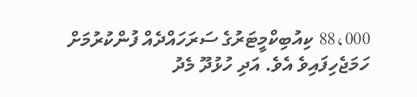88،000 ކިއުބިކްމީޓަރުގެ ސަރަހައްދެއް ފުންކުރުމަށް ހަމަޖެހިފައިވެ އެވެ. އަދި ހުޅުދޫ މެދު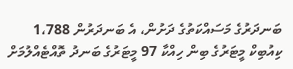ބަނދަރުގެ މަސައްކަތުގެ ދަށުން، އެ ބަނދަރުން 1،788 ކިއުބިކް މީޓަރުގެ ބިން ހިއްކާ 97 މީޓަރުގެ ބަނދު ތޮއްޓެއްލުމަށް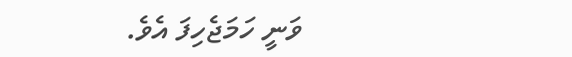ވަނީ ހަމަޖެހިފަ އެވެ.